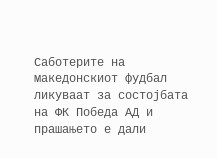Саботерите на македонскиот фудбал ликуваат за состојбата на ФК Победа АД и прашањето е дали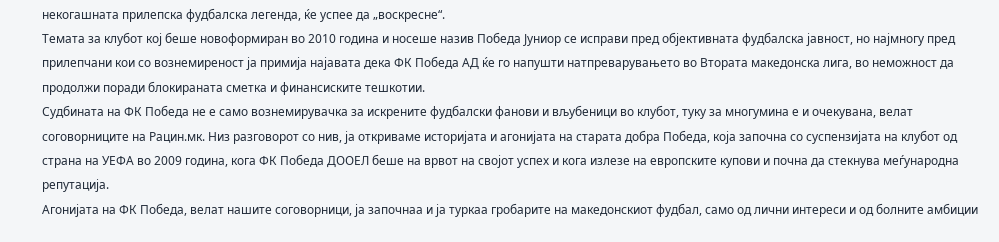некогашната прилепска фудбалска легенда, ќе успее да „воскресне“.
Темата за клубот кој беше новоформиран во 2010 година и носеше назив Победа Јуниор се исправи пред објективната фудбалска јавност, но најмногу пред прилепчани кои со вознемиреност ја примија најавата дека ФК Победа АД ќе го напушти натпреварувањето во Втората македонска лига, во неможност да продолжи поради блокираната сметка и финансиските тешкотии.
Судбината на ФК Победа не е само вознемирувачка за искрените фудбалски фанови и вљубеници во клубот, туку за многумина е и очекувана, велат соговорниците на Рацин.мк. Низ разговорот со нив, ја откриваме историјата и агонијата на старата добра Победа, која започна со суспензијата на клубот од страна на УЕФА во 2009 година, кога ФК Победа ДООЕЛ беше на врвот на својот успех и кога излезе на европските купови и почна да стекнува меѓународна репутација.
Агонијата на ФК Победа, велат нашите соговорници, ја започнаа и ја туркаа гробарите на македонскиот фудбал, само од лични интереси и од болните амбиции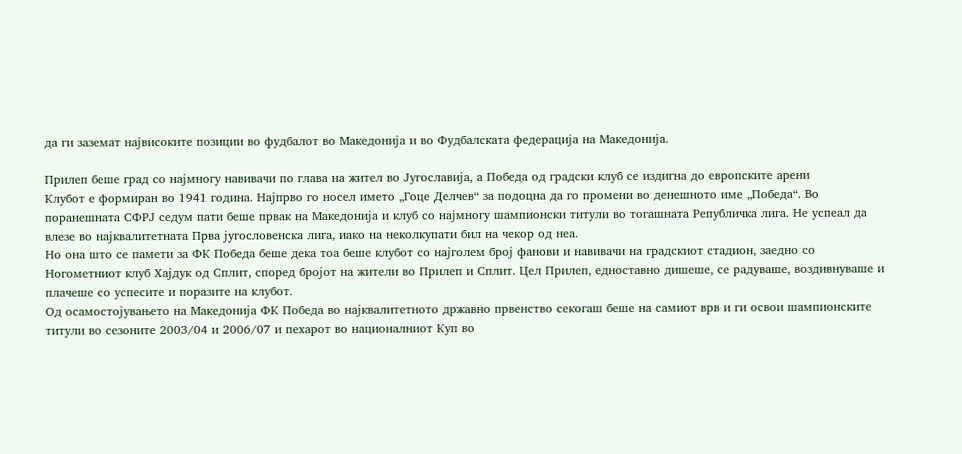да ги заземат највисоките позиции во фудбалот во Македонија и во Фудбалската федерација на Македонија.

Прилеп беше град со најмногу навивачи по глава на жител во Југославија, а Победа од градски клуб се издигна до европските арени
Клубот е формиран во 1941 година. Најпрво го носел името „Гоце Делчев“ за подоцна да го промени во денешното име „Победа“. Во поранешната СФРЈ седум пати беше првак на Македонија и клуб со најмногу шампионски титули во тогашната Републичка лига. Не успеал да влезе во најквалитетната Прва југословенска лига, иако на неколкупати бил на чекор од неа.
Но она што се памети за ФК Победа беше дека тоа беше клубот со најголем број фанови и навивачи на градскиот стадион, заедно со Ногометниот клуб Хајдук од Сплит, според бројот на жители во Прилеп и Сплит. Цел Прилеп, едноставно дишеше, се радуваше, воздивнуваше и плачеше со успесите и поразите на клубот.
Од осамостојувањето на Македонија ФК Победа во најквалитетното државно првенство секогаш беше на самиот врв и ги освои шампионските титули во сезоните 2003/04 и 2006/07 и пехарот во националниот Куп во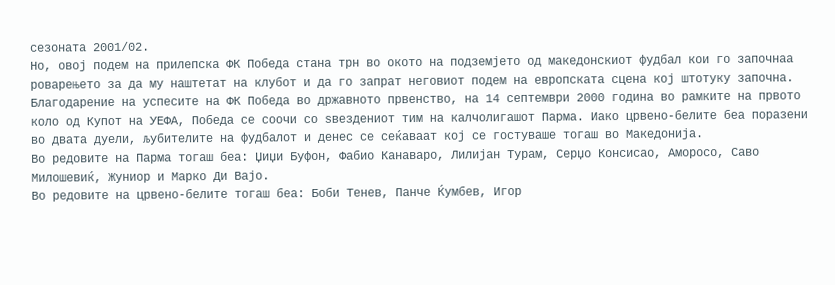сезоната 2001/02.
Но, овој подем на прилепска ФК Победа стана трн во окото на подземјето од македонскиот фудбал кои го започнаа роварењето за да му наштетат на клубот и да го запрат неговиот подем на европската сцена кој штотуку започна.
Благодарение на успесите на ФК Победа во државното првенство, на 14 септември 2000 година во рамките на првото коло од Купот на УЕФА, Победа се соочи со ѕвездениот тим на калчолигашот Парма. Иако црвено-белите беа поразени во двата дуели, љубителите на фудбалот и денес се сеќаваат кој се гостуваше тогаш во Македонија.
Во редовите на Парма тогаш беа: Џиџи Буфон, Фабио Канаваро, Лилијан Турам, Серџо Консисао, Аморосо, Саво Милошевиќ, Жуниор и Марко Ди Вајо.
Во редовите на црвено-белите тогаш беа: Боби Тенев, Панче Ќумбев, Игор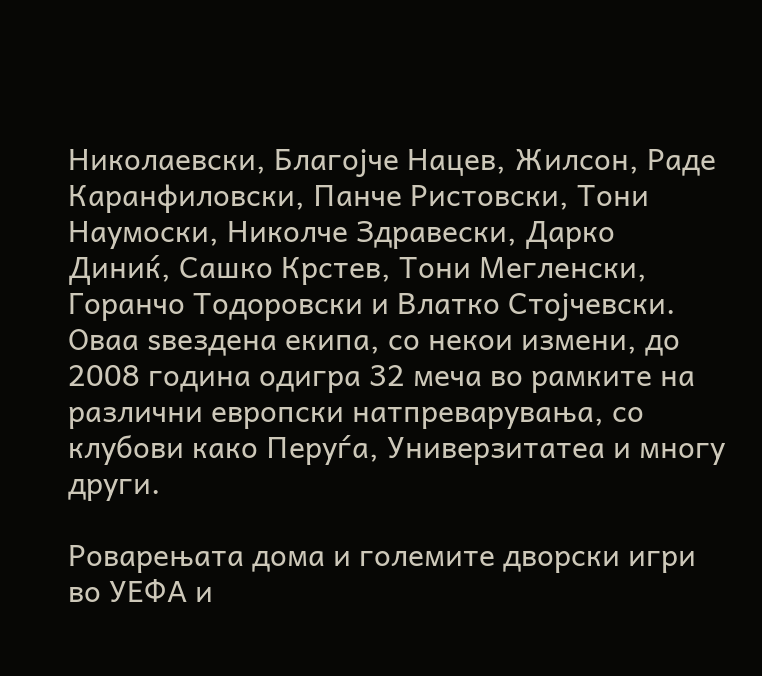Николаевски, Благојче Нацев, Жилсон, Раде Каранфиловски, Панче Ристовски, Тони Наумоски, Николче Здравески, Дарко Диниќ, Сашко Крстев, Тони Мегленски, Горанчо Тодоровски и Влатко Стојчевски.
Оваа ѕвездена екипа, со некои измени, до 2008 година одигра 32 меча во рамките на различни европски натпреварувања, со клубови како Перуѓа, Универзитатеа и многу други.

Роварењата дома и големите дворски игри во УЕФА и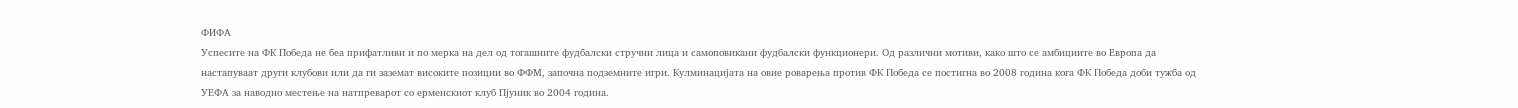ФИФА
Успесите на ФК Победа не беа прифатливи и по мерка на дел од тогашните фудбалски стручни лица и самоповикани фудбалски функционери. Од различни мотиви, како што се амбициите во Европа да настапуваат други клубови или да ги заземат високите позиции во ФФМ, започна подземните игри. Кулминацијата на овие роварења против ФК Победа се постигна во 2008 година кога ФК Победа доби тужба од УЕФА за наводно местење на натпреварот со ерменскиот клуб Пјуник во 2004 година.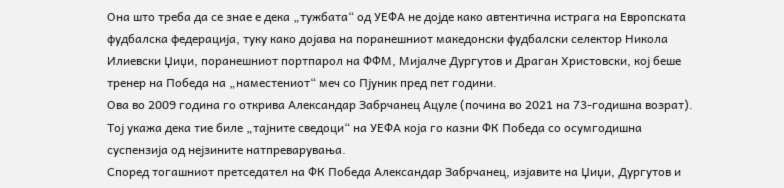Она што треба да се знае е дека „тужбата“ од УЕФА не дојде како автентична истрага на Европската фудбалска федерација, туку како дојава на поранешниот македонски фудбалски селектор Никола Илиевски Џиџи, поранешниот портпарол на ФФМ, Мијалче Дургутов и Драган Христовски, кој беше тренер на Победа на „наместениот“ меч со Пјуник пред пет години.
Ова во 2009 година го открива Александар Забрчанец Ацуле (почина во 2021 на 73-годишна возрат). Тој укажа дека тие биле „тајните сведоци“ на УЕФА која го казни ФК Победа со осумгодишна суспензија од нејзините натпреварувања.
Според тогашниот претседател на ФК Победа Александар Забрчанец, изјавите на Џиџи, Дургутов и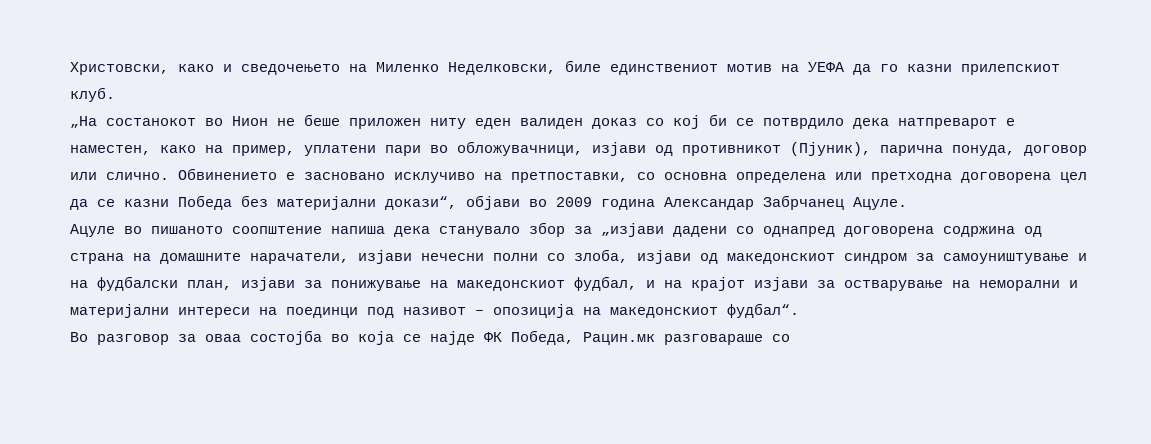Христовски, како и сведочењето на Миленко Неделковски, биле единствениот мотив на УЕФА да го казни прилепскиот клуб.
„На состанокот во Нион не беше приложен ниту еден валиден доказ со кој би се потврдило дека натпреварот е наместен, како на пример, уплатени пари во обложувачници, изјави од противникот (Пјуник), парична понуда, договор или слично. Обвинението е засновано исклучиво на претпоставки, со основна определена или претходна договорена цел да се казни Победа без материјални докази“, објави во 2009 година Александар Забрчанец Ацуле.
Ацуле во пишаното соопштение напиша дека станувало збор за „изјави дадени со однапред договорена содржина од страна на домашните нарачатели, изјави нечесни полни со злоба, изјави од македонскиот синдром за самоуништување и на фудбалски план, изјави за понижување на македонскиот фудбал, и на крајот изјави за остварување на неморални и материјални интереси на поединци под називот – опозиција на македонскиот фудбал“.
Во разговор за оваа состојба во која се најде ФК Победа, Рацин.мк разговараше со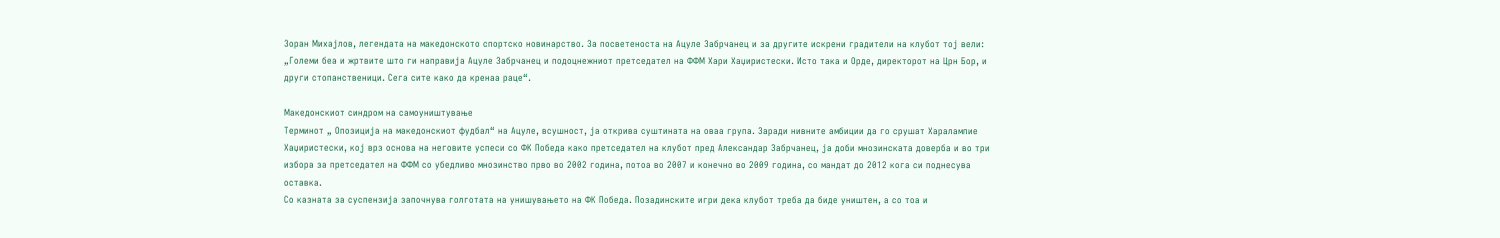Зоран Михајлов, легендата на македонското спортско новинарство. За посветеноста на Ацуле Забрчанец и за другите искрени градители на клубот тој вели: „Големи беа и жртвите што ги направија Ацуле Забрчанец и подоцнежниот претседател на ФФМ Хари Хаџиристески. Исто така и Орде, директорот на Црн Бор, и други стопанственици. Сега сите како да кренаа раце“.

Македонскиот синдром на самоуништување
Терминот „ Опозиција на македонскиот фудбал“ на Ацуле, всушност, ја открива суштината на оваа група. Заради нивните амбиции да го срушат Харалампие Хаџиристески, кој врз основа на неговите успеси со ФК Победа како претседател на клубот пред Александар Забрчанец, ја доби мнозинската доверба и во три избора за претседател на ФФМ со убедливо мнозинство прво во 2002 година, потоа во 2007 и конечно во 2009 година, со мандат до 2012 кога си поднесува оставка.
Со казната за суспензија започнува голготата на унишувањето на ФК Победа. Позадинските игри дека клубот треба да биде уништен, а со тоа и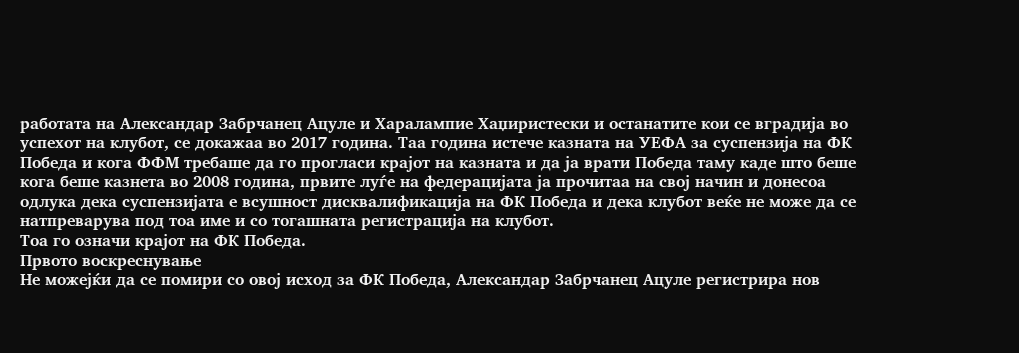работата на Александар Забрчанец Ацуле и Харалампие Хаџиристески и останатите кои се вградија во успехот на клубот, се докажаа во 2017 година. Таа година истече казната на УЕФА за суспензија на ФК Победа и кога ФФМ требаше да го прогласи крајот на казната и да ја врати Победа таму каде што беше кога беше казнета во 2008 година, првите луѓе на федерацијата ја прочитаа на свој начин и донесоа одлука дека суспензијата е всушност дисквалификација на ФК Победа и дека клубот веќе не може да се натпреварува под тоа име и со тогашната регистрација на клубот.
Тоа го означи крајот на ФК Победа.
Првото воскреснување
Не можејќи да се помири со овој исход за ФК Победа, Александар Забрчанец Ацуле регистрира нов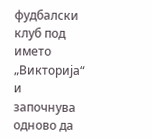фудбалски клуб под името „Викторија“ и започнува одново да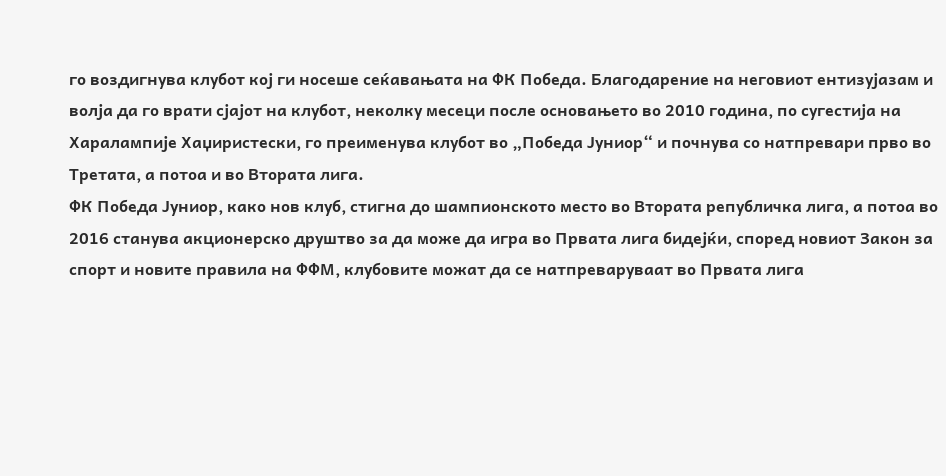го воздигнува клубот кој ги носеше сеќавањата на ФК Победа. Благодарение на неговиот ентизујазам и волја да го врати сјајот на клубот, неколку месеци после основањето во 2010 година, по сугестија на Харалампије Хаџиристески, го преименува клубот во „Победа Јуниор“ и почнува со натпревари прво во Третата, а потоа и во Втората лига.
ФК Победа Јуниор, како нов клуб, стигна до шампионското место во Втората републичка лига, а потоа во 2016 станува акционерско друштво за да може да игра во Првата лига бидејќи, според новиот Закон за спорт и новите правила на ФФМ, клубовите можат да се натпреваруваат во Првата лига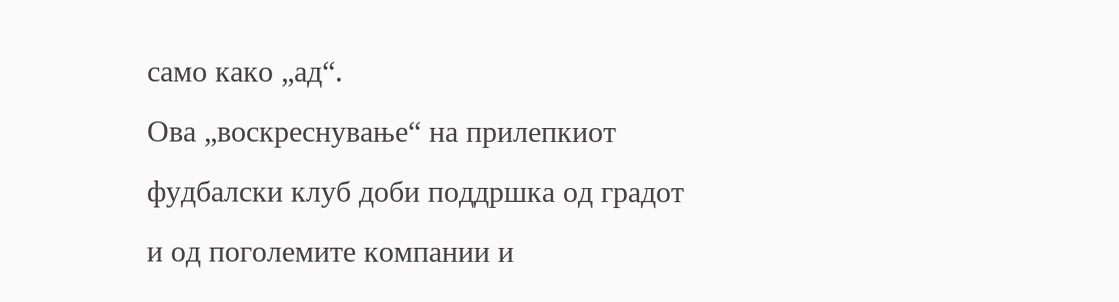само како „ад“.
Ова „воскреснување“ на прилепкиот фудбалски клуб доби поддршка од градот и од поголемите компании и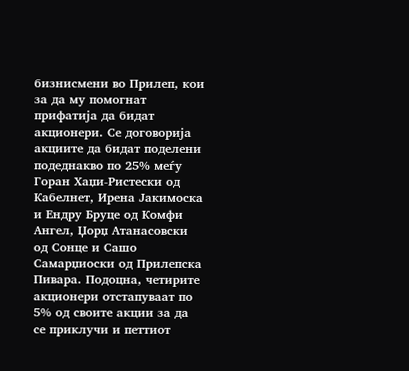бизнисмени во Прилеп, кои за да му помогнат прифатија да бидат акционери. Се договорија акциите да бидат поделени подеднакво по 25% меѓу Горан Хаџи-Ристески од Кабелнет, Ирена Јакимоска и Ендру Бруце од Комфи Ангел, Џорџ Атанасовски од Сонце и Сашо Самарџиоски од Прилепска Пивара. Подоцна, четирите акционери отстапуваат по 5% од своите акции за да се приклучи и петтиот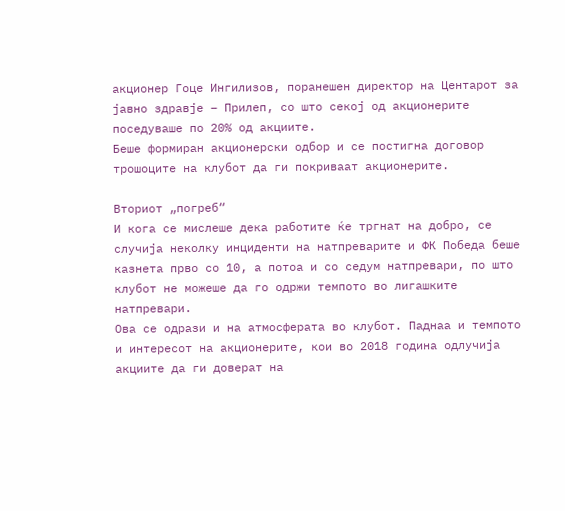акционер Гоце Ингилизов, поранешен директор на Центарот за јавно здравје – Прилеп, со што секој од акционерите поседуваше по 20% од акциите.
Беше формиран акционерски одбор и се постигна договор трошоците на клубот да ги покриваат акционерите.

Вториот „погреб“
И кога се мислеше дека работите ќе тргнат на добро, се случија неколку инциденти на натпреварите и ФК Победа беше казнета прво со 10, а потоа и со седум натпревари, по што клубот не можеше да го одржи темпото во лигашките натпревари.
Ова се одрази и на атмосферата во клубот. Паднаа и темпото и интересот на акционерите, кои во 2018 година одлучија акциите да ги доверат на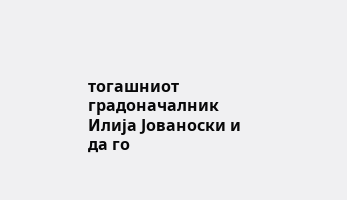тогашниот градоначалник Илија Јованоски и да го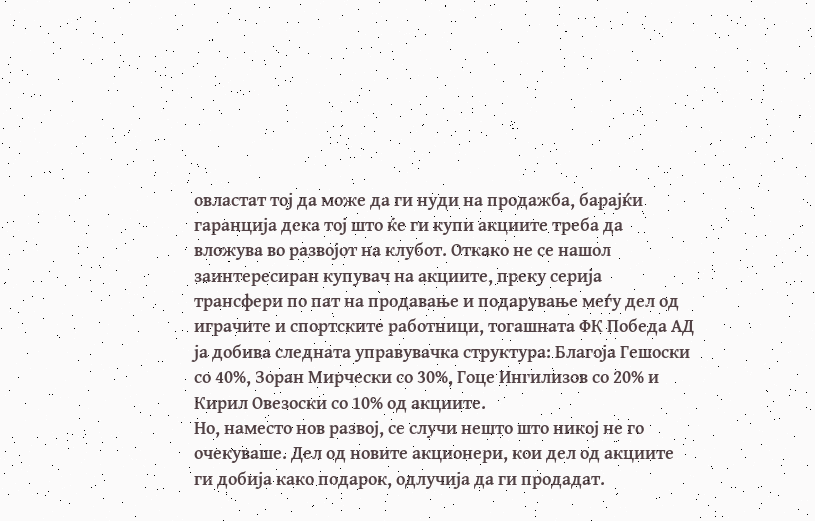овластат тој да може да ги нуди на продажба, барајќи гаранција дека тој што ќе ги купи акциите треба да вложува во развојот на клубот. Откако не се нашол заинтересиран купувач на акциите, преку серија трансфери по пат на продавање и подарување меѓу дел од играчите и спортските работници, тогашната ФК Победа АД ја добива следната управувачка структура: Благоја Гешоски со 40%, Зоран Мирчески со 30%, Гоце Ингилизов со 20% и Кирил Овезоски со 10% од акциите.
Но, наместо нов развој, се случи нешто што никој не го очекуваше. Дел од новите акционери, кои дел од акциите ги добија како подарок, одлучија да ги продадат.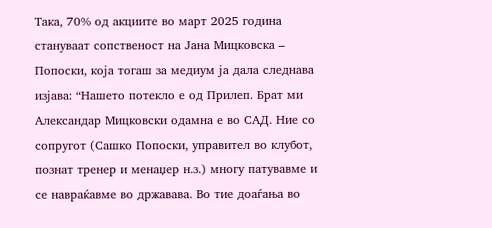Така, 70% од акциите во март 2025 година стануваат сопственост на Јана Мицковска – Попоски, која тогаш за медиум ја дала следнава изјава: “Нашето потекло е од Прилеп. Брат ми Александар Мицковски одамна е во САД. Ние со сопругот (Сашко Попоски, управител во клубот, познат тренер и менаџер н.з.) многу патувавме и се навраќавме во државава. Во тие доаѓања во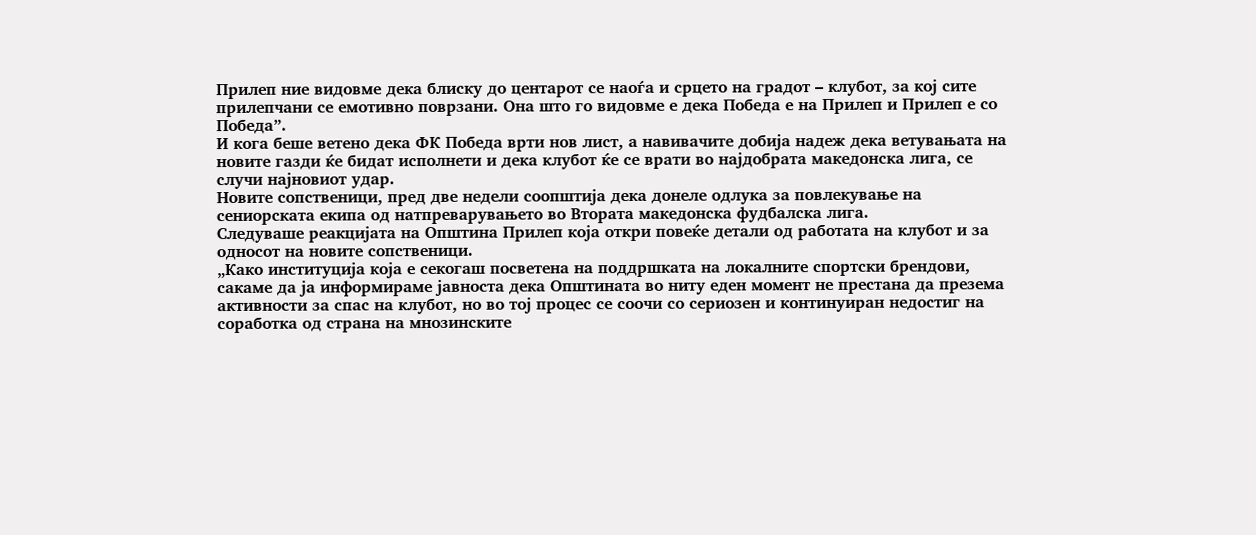Прилеп ние видовме дека блиску до центарот се наоѓа и срцето на градот – клубот, за кој сите прилепчани се емотивно поврзани. Она што го видовме е дека Победа е на Прилеп и Прилеп е со Победа”.
И кога беше ветено дека ФК Победа врти нов лист, а навивачите добија надеж дека ветувањата на новите газди ќе бидат исполнети и дека клубот ќе се врати во најдобрата македонска лига, се случи најновиот удар.
Новите сопственици, пред две недели соопштија дека донеле одлука за повлекување на сениорската екипа од натпреварувањето во Втората македонска фудбалска лига.
Следуваше реакцијата на Општина Прилеп која откри повеќе детали од работата на клубот и за односот на новите сопственици.
„Како институција која е секогаш посветена на поддршката на локалните спортски брендови, сакаме да ја информираме јавноста дека Општината во ниту еден момент не престана да презема активности за спас на клубот, но во тој процес се соочи со сериозен и континуиран недостиг на соработка од страна на мнозинските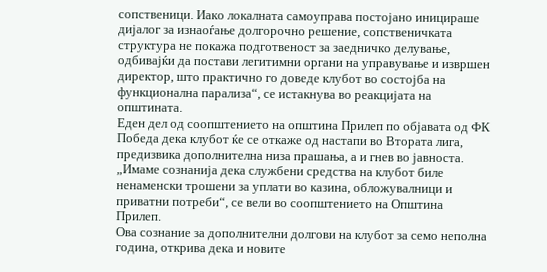сопственици. Иако локалната самоуправа постојано иницираше дијалог за изнаоѓање долгорочно решение, сопственичката структура не покажа подготвеност за заедничко делување, одбивајќи да постави легитимни органи на управување и извршен директор, што практично го доведе клубот во состојба на функционална парализа“, се истакнува во реакцијата на општината.
Еден дел од соопштението на општина Прилеп по објавата од ФК Победа дека клубот ќе се откаже од настапи во Втората лига, предизвика дополнителна низа прашања, а и гнев во јавноста.
„Имаме сознанија дека службени средства на клубот биле ненаменски трошени за уплати во казина, обложувалници и приватни потреби“, се вели во соопштението на Општина Прилеп.
Ова сознание за дополнителни долгови на клубот за семо неполна година, открива дека и новите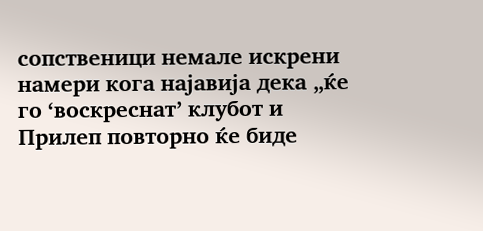сопственици немале искрени намери кога најавија дека „ќе го ‘воскреснат’ клубот и Прилеп повторно ќе биде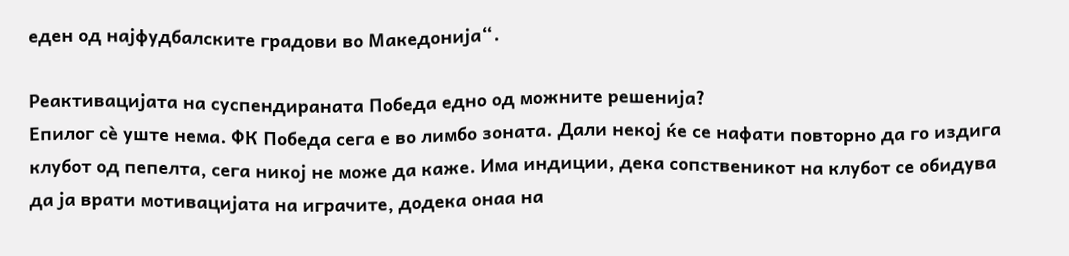еден од најфудбалските градови во Македонија“.

Реактивацијата на суспендираната Победа едно од можните решенија?
Епилог сѐ уште нема. ФК Победа сега е во лимбо зоната. Дали некој ќе се нафати повторно да го издига клубот од пепелта, сега никој не може да каже. Има индиции, дека сопственикот на клубот се обидува да ја врати мотивацијата на играчите, додека онаа на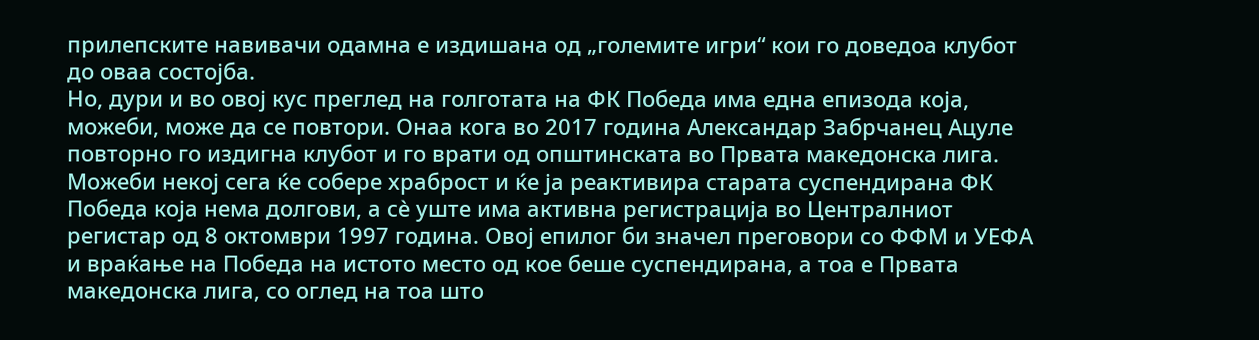прилепските навивачи одамна е издишана од „големите игри“ кои го доведоа клубот до оваа состојба.
Но, дури и во овој кус преглед на голготата на ФК Победа има една епизода која, можеби, може да се повтори. Онаа кога во 2017 година Александар Забрчанец Ацуле повторно го издигна клубот и го врати од општинската во Првата македонска лига.
Можеби некој сега ќе собере храброст и ќе ја реактивира старата суспендирана ФК Победа која нема долгови, а сѐ уште има активна регистрација во Централниот регистар од 8 октомври 1997 година. Овој епилог би значел преговори со ФФМ и УЕФА и враќање на Победа на истото место од кое беше суспендирана, а тоа е Првата македонска лига, со оглед на тоа што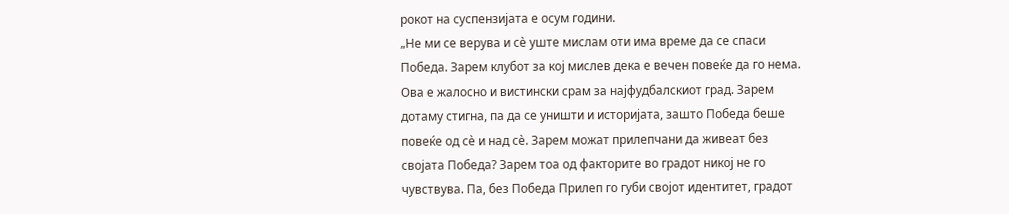рокот на суспензијата е осум години.
„Не ми се верува и сѐ уште мислам оти има време да се спаси Победа. Зарем клубот за кој мислев дека е вечен повеќе да го нема. Ова е жалосно и вистински срам за најфудбалскиот град. Зарем дотаму стигна, па да се уништи и историјата, зашто Победа беше повеќе од сѐ и над сѐ. Зарем можат прилепчани да живеат без својата Победа? Зарем тоа од факторите во градот никој не го чувствува. Па, без Победа Прилеп го губи својот идентитет, градот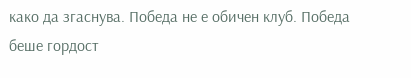како да згаснува. Победа не е обичен клуб. Победа беше гордост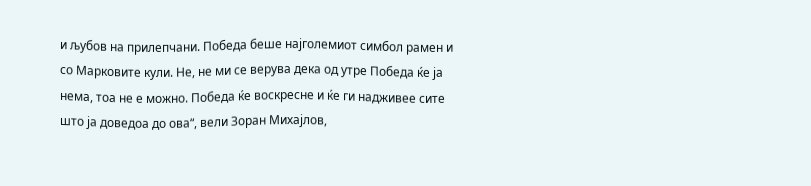и љубов на прилепчани. Победа беше најголемиот симбол рамен и со Марковите кули. Не, не ми се верува дека од утре Победа ќе ја нема, тоа не е можно. Победа ќе воскресне и ќе ги надживее сите што ја доведоа до ова“, вели Зоран Михајлов,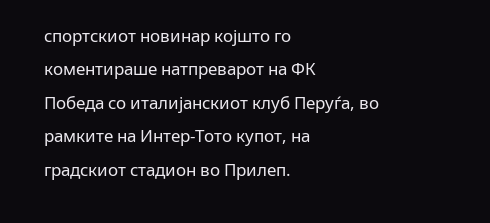спортскиот новинар којшто го коментираше натпреварот на ФК Победа со италијанскиот клуб Перуѓа, во рамките на Интер-Тото купот, на градскиот стадион во Прилеп.